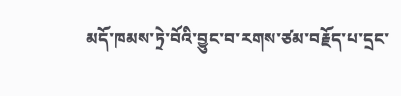མདོ་ཁམས་ཏྲེ་བོའི་བྱུང་བ་རགས་ཙམ་བརྗོད་པ་དྲང་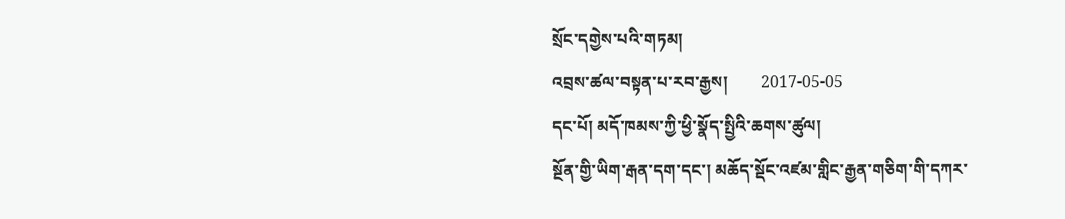སྲོང་དགྱེས་པའི་གཏམ།
འབྲས་ཚལ་བསྟན་པ་རབ་རྒྱས།        2017-05-05
དང་པོ། མདོ་ཁམས་ཀྱི་ཕྱི་སྣོད་སྤྱིའི་ཆགས་ཚུལ།
སྔོན་གྱི་ཡིག་རྒན་དག་དང་། མཆོད་སྡོང་འཛམ་གླིང་རྒྱན་གཅིག་གི་དཀར་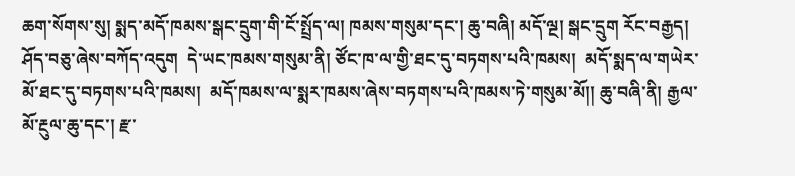ཆག་སོགས་སུ། སྨད་མདོ་ཁམས་སྒང་དྲུག་གི་ངོ་སྤྲོད་ལ། ཁམས་གསུམ་དང་། ཆུ་བཞི། མདོ་ལྔ། སྒང་དྲུག རོང་བརྒྱད། ཤོད་བཅུ་ཞེས་བཀོད་འདུག  དེ་ཡང་ཁམས་གསུམ་ནི། ཙོང་ཁ་ལ་གྱི་ཐང་དུ་བཏགས་པའི་ཁམས།  མདོ་སྨད་ལ་གཡེར་མོ་ཐང་དུ་བཏགས་པའི་ཁམས།  མདོ་ཁམས་ལ་སྨར་ཁམས་ཞེས་བཏགས་པའི་ཁམས་ཏེ་གསུམ་མོ།། ཆུ་བཞི་ནི། རྒྱལ་མོ་རྔུལ་ཆུ་དང་། རྫ་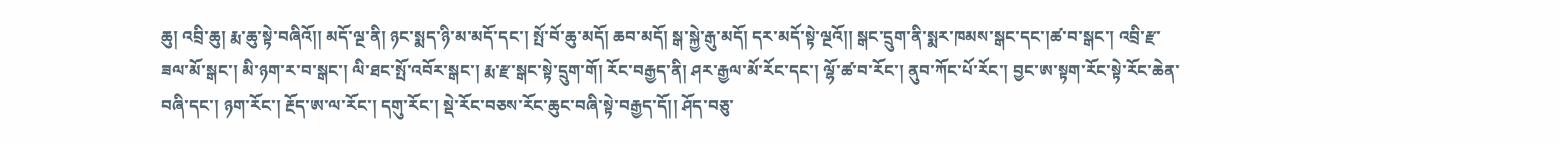ཆུ། འབྲི་ཆུ། རྨ་ཆུ་སྟེ་བཞིའོ།། མདོ་ལྔ་ནི། ཉང་སྨད་ཉི་མ་མདོ་དང་། སྤོ་བོ་ཆུ་མདོ། ཆབ་མདོ། སྒ་སྐྱེ་རྒུ་མདོ། དར་མདོ་སྟེ་ལྔའོ།། སྒང་དྲུག་ནི་སྨར་ཁམས་སྒང་དང་།ཚ་བ་སྒང་། འབྲི་རྫ་ཟལ་མོ་སྒང་། མི་ཉག་ར་བ་སྒང་། ལི་ཐང་སྤོ་འབོར་སྒང་། རྨ་རྫ་སྒང་སྟེ་དྲུག་གོ། རོང་བརྒྱད་ནི། ཤར་རྒྱལ་མོ་རོང་དང་། ལྷོ་ཚ་བ་རོང་། ནུབ་ཀོང་པོ་རོང་། བྱང་ཨ་སྟག་རོང་སྟེ་རོང་ཆེན་བཞི་དང་། ཉག་རོང་། རྔོད་ཨ་ལ་རོང་། དགུ་རོང་། སྡེ་རོང་བཅས་རོང་ཆུང་བཞི་སྟེ་བརྒྱད་དོ།། ཤོད་བཅུ་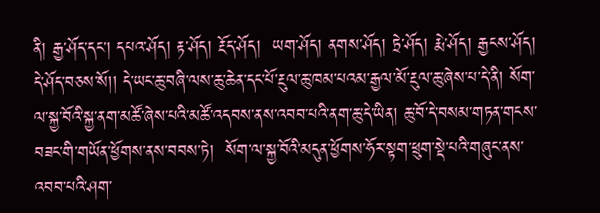ནི། རྒྱ་ཤོད་དང་། དཔའ་ཤོད། རྟ་ཤོད། རྔོད་ཤོད།  ཡག་ཤོད། ནགས་ཤོད། ཏྲེ་ཤོད། རྨེ་ཤོད། རྒྱངས་ཤོད། དེ་ཤོད་བཅས་སོ།། དེ་ཡང་ཆུ་བཞི་ལས་ཆུ་ཆེན་དང་པོ་རྔུལ་ཆུ་ཁམ་པའམ་རྒྱལ་མོ་རྔུལ་ཆུ་ཞེས་པ་དེ་ནི། སོག་ལ་སྐྱ་བོའི་སྐྱ་ནག་མཚོ་ཞེས་པའི་མཚོ་འདབས་ནས་འབབ་པའི་ནག་ཆུ་དེ་ཡིན། ཆུ་བོ་དེ་བསམ་གཏན་གངས་བཟང་གི་གཡོན་ཕྱོགས་ནས་བབས་ཏེ།  སོག་ལ་སྐྱ་བོའི་མདུན་ཕྱོགས་ཧོར་སྟག་ཕྲུག་སྡེ་པའི་གཞུང་ནས་འབབ་པའི་ཤག་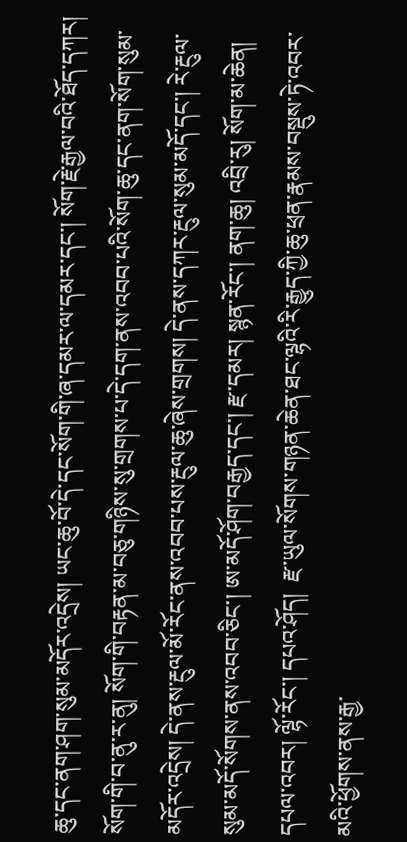ཆུ་དང་ནག་ཤག་སུམ་མདོར་འདྲེས། ཡང་ཆུ་བོ་དེ་དང་སོག་གི་ཞ་དམར་ལ་དམར་དང་། སོག་རྗེ་རྒྱལ་བའི་ཐོད་དཀར། སོག་གི་བ་ནུ་ར་ནུ། སོག་གི་བརྟན་མ་བཅུ་གཉིས་སུ་གྲགས་པ་དེ་དག་ནས་འབབ་པའི་སོག་ཆུ་དང་ནག་སོག་སུམ་མདོར་འདྲེས། དེ་ནས་རྔུལ་མོ་རོང་ནས་འབབ་པས་རྔུལ་ཆུ་ཞེས་གྲགས། དེ་ནས་དཀར་རྔུལ་སུམ་མདོ་དང་། རེ་རྔུལ་སུམ་མདོ་སོགས་ནས་འབབ་ཅིང་། ཨ་མདོ་ཤོག་བརྒྱད་དང་། རྫ་དམར། སྙན་རོང་། ནག་ཆུ། འབྲི་རུ། སོག་མ་ཆེན། དཔལ་འབར། ལྷོ་རོང་། དཔའ་ཤོད།  རྫ་ཡུལ་སོགས་གཉན་ཆེན་ཐང་ལྷའི་རི་རྒྱུད་ཀྱི་ཆུ་ཕྲན་རྣམས་བསྡུས་ཏེ་འབར་མའི་ཕྱོགས་ནས་རྒྱ་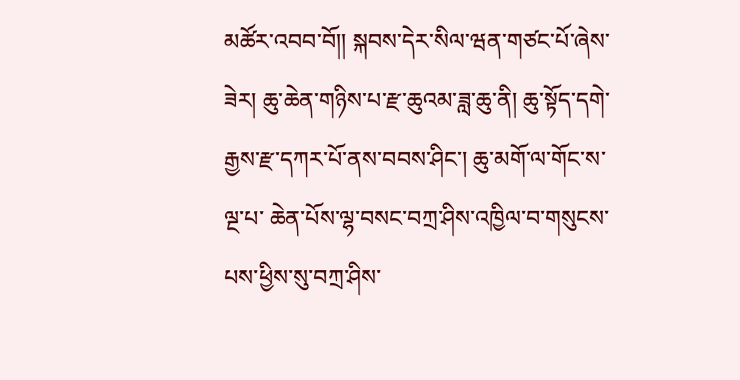མཚོར་འབབ་བོ།། སྐབས་དེར་སིལ་ཝན་གཙང་པོ་ཞེས་ཟེར། ཆུ་ཆེན་གཉིས་པ་རྫ་ཆུའམ་ཟླ་ཆུ་ནི། ཆུ་སྟོད་དགེ་རྒྱས་རྫ་དཀར་པོ་ནས་བབས་ཤིང་། ཆུ་མགོ་ལ་གོང་ས་ལྔ་པ་ ཆེན་པོས་ལྷ་བསང་བཀྲ་ཤིས་འཁྱིལ་བ་གསུངས་པས་ཕྱིས་སུ་བཀྲ་ཤིས་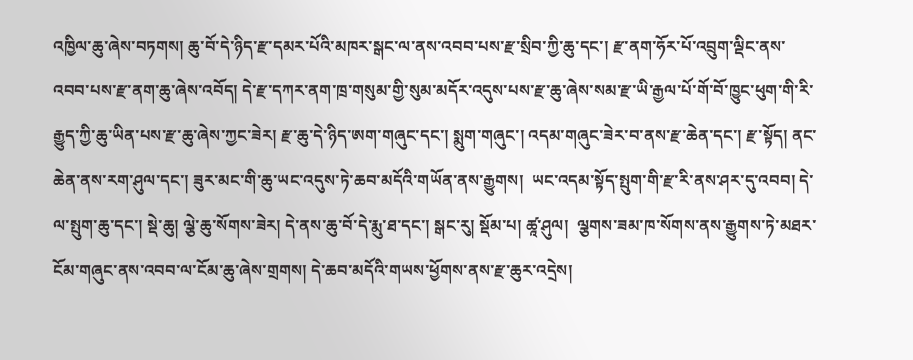འཁྱིལ་ཆུ་ཞེས་བཏགས། ཆུ་བོ་དེ་ཉིད་རྫ་དམར་པོའི་མཁར་སྒང་ལ་ནས་འབབ་པས་རྫ་སྲིབ་ཀྱི་ཆུ་དང་། རྫ་ནག་ཧོར་པོ་འབྲུག་ལྡིང་ནས་འབབ་པས་རྫ་ནག་ཆུ་ཞེས་འབོད། དེ་རྫ་དཀར་ནག་ཁྲ་གསུམ་གྱི་སུམ་མདོར་འདུས་པས་རྫ་ཆུ་ཞེས་སམ་རྫ་ཡི་རྒྱལ་པོ་གོ་བོ་ཁྱུང་ཕུག་གི་རི་རྒྱུད་ཀྱི་ཆུ་ཡིན་པས་རྫ་ཆུ་ཞེས་ཀྱང་ཟེར། རྫ་ཆུ་དེ་ཉིད་ཨག་གཞུང་དང་། སྨུག་གཞུང་། འདམ་གཞུང་ཟེར་བ་ནས་རྫ་ཆེན་དང་། རྫ་སྟོད། ནང་ཆེན་ནས་རག་ཤུལ་དང་། ཟུར་མང་གི་ཆུ་ཡང་འདུས་ཏེ་ཆབ་མདོའི་གཡོན་ནས་རྒྱུགས།  ཡང་འདམ་སྟོད་སྤུག་གི་རྫ་རི་ནས་ཤར་དུ་འབབ། དེ་ལ་སྤུག་ཆུ་དང་། སྡེ་ཆུ། ལྕེ་ཆུ་སོགས་ཟེར། དེ་ནས་ཆུ་བོ་དེ་རྨུ་ཐ་དང་། སྒང་རུ། སྡོམ་པ། ཚཱ་ཤུལ།  ལྕགས་ཟམ་ཁ་སོགས་ནས་རྒྱུགས་ཏེ་མཐར་ངོམ་གཞུང་ནས་འབབ་ལ་ངོམ་ཆུ་ཞེས་གྲགས། དེ་ཆབ་མདོའི་གཡས་ཕྱོགས་ནས་རྫ་ཆུར་འདྲེས།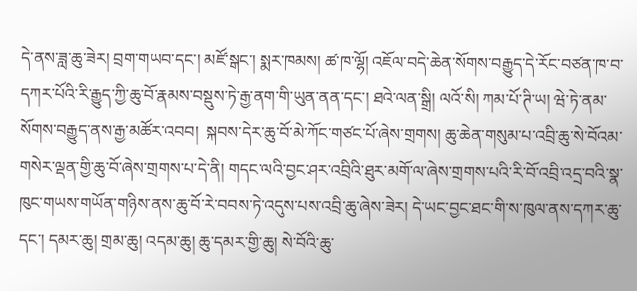དེ་ནས་ཟླ་ཆུ་ཟེར། བྲག་གཡབ་དང་། མཛོ་སྒང་། སྨར་ཁམས། ཚ་ཁ་ལྷོ། འཇོལ་བདེ་ཆེན་སོགས་བརྒྱུད་དེ་རོང་བཙན་ཁ་བ་དཀར་པོའི་རི་རྒྱུད་ཀྱི་ཆུ་བོ་རྣམས་བསྡུས་ཏེ་རྒྱ་ནག་གི་ཡུན་ནན་དང་། ཐའེ་ལན་སྒྲི། ལའོ་སི། ཀམ་པོ་ཊི་ཡ། ཝེ་ཏེ་ནམ་སོགས་བརྒྱུད་ནས་རྒྱ་མཚོར་འབབ།  སྐབས་དེར་ཆུ་བོ་མེ་ཀོང་གཙང་པོ་ཞེས་གྲགས། ཆུ་ཆེན་གསུམ་པ་འབྲི་ཆུ་སེ་བོའམ་གསེར་ལྡན་གྱི་ཆུ་བོ་ཞེས་གྲགས་པ་དེ་ནི། གདང་ལའི་བྱང་ཤར་འབྲིའི་ཐུར་མགོ་ལ་ཞེས་གྲགས་པའི་རི་བོ་འབྲི་འདྲ་བའི་སྣ་ཁུང་གཡས་གཡོན་གཉིས་ནས་ཆུ་བོ་རེ་བབས་ཏེ་འདུས་པས་འབྲི་ཆུ་ཞེས་ཟེར། དེ་ཡང་བྱང་ཐང་གི་ས་ཁུལ་ནས་དཀར་ཆུ་དང་། དམར་ཆུ། གྲམ་ཆུ། འདམ་ཆུ། ཆུ་དམར་གྱི་ཆུ། སེ་བོའི་ཆུ་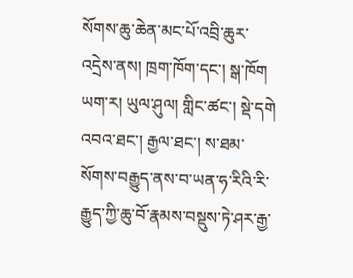སོགས་ཆུ་ཆེན་མང་པོ་འབྲི་ཆུར་འདྲེས་ནས། ཁྲག་ཁོག་དང་། སྒ་ཁོག  ཡག་ར། ཡུལ་ཤུལ། གླིང་ཚང་། སྡེ་དགེ  འབའ་ཐང་། རྒྱལ་ཐང་། ས་ཐམ་སོགས་བརྒྱུད་ནས་བ་ཡན་ཧ་རིའི་རི་རྒྱུད་ཀྱི་ཆུ་བོ་རྣམས་བསྡུས་ཏེ་ཤར་རྒྱ་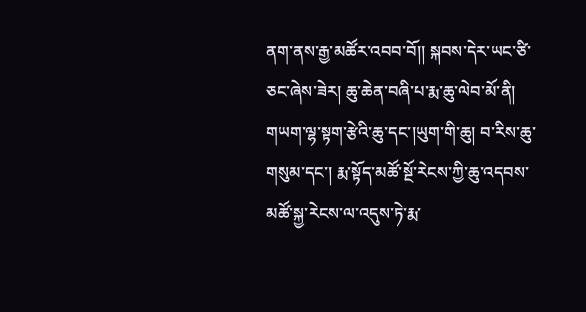ནག་ནས་རྒྱ་མཚོར་འབབ་བོ།། སྐབས་དེར་ཡང་ཙི་ཅང་ཞེས་ཟེར། ཆུ་ཆེན་བཞི་པ་རྨ་ཆུ་ལེབ་མོ་ནི། གཡག་ལྷ་སྟག་རྩེའི་ཆུ་དང་།ཡུག་གི་ཆུ། བ་རིས་ཆུ་གསུམ་དང་། རྨ་སྟོད་མཚོ་སྔོ་རེངས་ཀྱི་ཆུ་འདབས་མཚོ་སྐྱ་རེངས་ལ་འདུས་ཏེ་རྨ་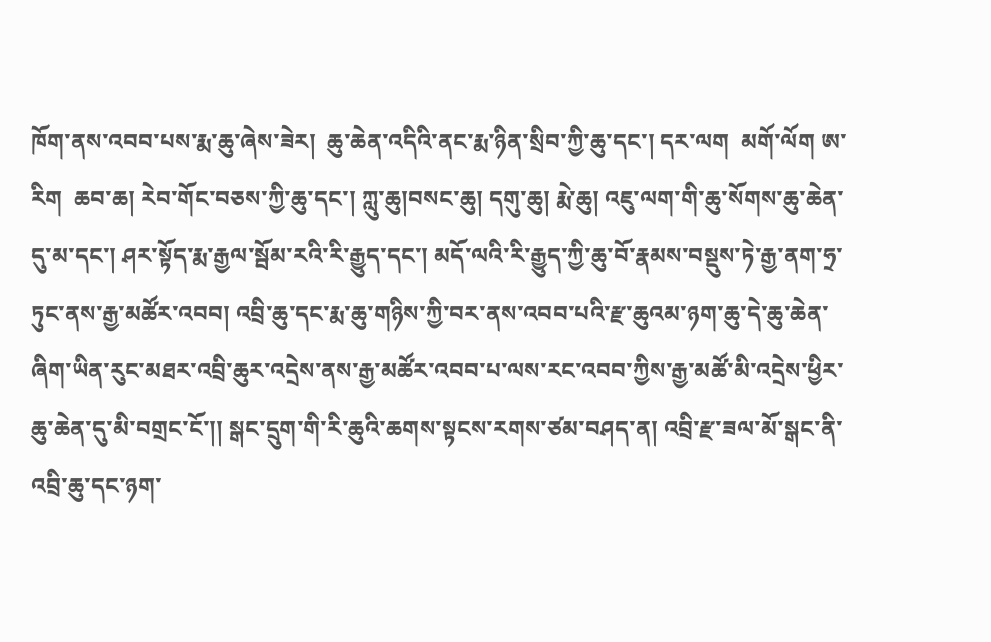ཁོག་ནས་འབབ་པས་རྨ་ཆུ་ཞེས་ཟེར།  ཆུ་ཆེན་འདིའི་ནང་རྨ་ཉིན་སྲིབ་ཀྱི་ཆུ་དང་། དར་ལག  མགོ་ལོག ཨ་རིག  ཆབ་ཆ། རེབ་གོང་བཅས་ཀྱི་ཆུ་དང་། ཀླུ་ཆུ།བསང་ཆུ། དགུ་ཆུ། རྨེ་ཆུ། འཇུ་ལག་གི་ཆུ་སོགས་ཆུ་ཆེན་དུ་མ་དང་། ཤར་སྟོད་རྨ་རྒྱལ་སྦོམ་རའི་རི་རྒྱུད་དང་། མདོ་ལའི་རི་རྒྱུད་ཀྱི་ཆུ་བོ་རྣམས་བསྡུས་ཏེ་རྒྱ་ནག་ཧྲ་ཏུང་ནས་རྒྱ་མཚོར་འབབ། འབྲི་ཆུ་དང་རྨ་ཆུ་གཉིས་ཀྱི་བར་ནས་འབབ་པའི་རྫ་ཆུའམ་ཉག་ཆུ་དེ་ཆུ་ཆེན་ཞིག་ཡིན་རུང་མཐར་འབྲི་ཆུར་འདྲེས་ནས་རྒྱ་མཚོར་འབབ་པ་ལས་རང་འབབ་ཀྱིས་རྒྱ་མཚོ་མི་འདྲེས་ཕྱིར་ཆུ་ཆེན་དུ་མི་བགྲང་ངོ་།། སྒང་དྲུག་གི་རི་ཆུའི་ཆགས་སྟངས་རགས་ཙམ་བཤད་ན། འབྲི་རྫ་ཟལ་མོ་སྒང་ནི་འབྲི་ཆུ་དང་ཉག་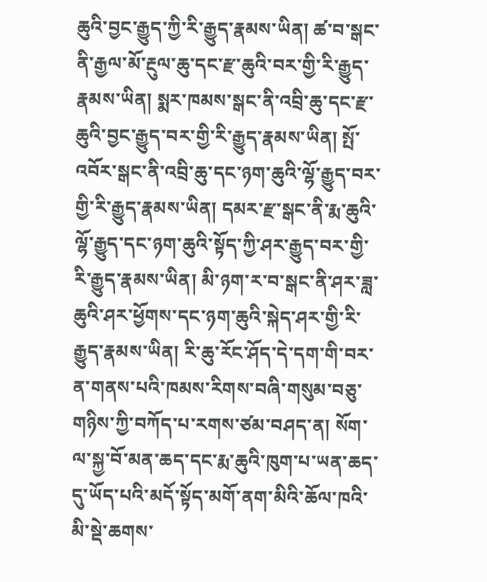ཆུའི་བྱང་རྒྱུད་ཀྱི་རི་རྒྱུད་རྣམས་ཡིན། ཚ་བ་སྒང་ནི་རྒྱལ་མོ་རྔུལ་ཆུ་དང་རྫ་ཆུའི་བར་གྱི་རི་རྒྱུད་རྣམས་ཡིན། སྨར་ཁམས་སྒང་ནི་འབྲི་ཆུ་དང་རྫ་ཆུའི་བྱང་རྒྱུད་བར་གྱི་རི་རྒྱུད་རྣམས་ཡིན། སྤོ་འབོར་སྒང་ནི་འབྲི་ཆུ་དང་ཉག་ཆུའི་ལྷོ་རྒྱུད་བར་གྱི་རི་རྒྱུད་རྣམས་ཡིན། དམར་རྫ་སྒང་ནི་རྨ་ཆུའི་ལྷོ་རྒྱུད་དང་ཉག་ཆུའི་སྟོད་ཀྱི་ཤར་རྒྱུད་བར་གྱི་རི་རྒྱུད་རྣམས་ཡིན། མི་ཉག་ར་བ་སྒང་ནི་ཤར་ཟླ་ཆུའི་ཤར་ཕྱོགས་དང་ཉག་ཆུའི་སྐེད་ཤར་གྱི་རི་རྒྱུད་རྣམས་ཡིན། རི་ཆུ་རོང་ཤོད་དེ་དག་གི་བར་ན་གནས་པའི་ཁམས་རིགས་བཞི་གསུམ་བཅུ་གཉིས་ཀྱི་བཀོད་པ་རགས་ཙམ་བཤད་ན། སོག་ལ་སྐྱ་བོ་མན་ཆད་དང་རྨ་ཆུའི་ཁུག་པ་ཡན་ཆད་དུ་ཡོད་པའི་མདོ་སྟོད་མགོ་ནག་མིའི་ཆོལ་ཁའི་མི་སྡེ་ཆགས་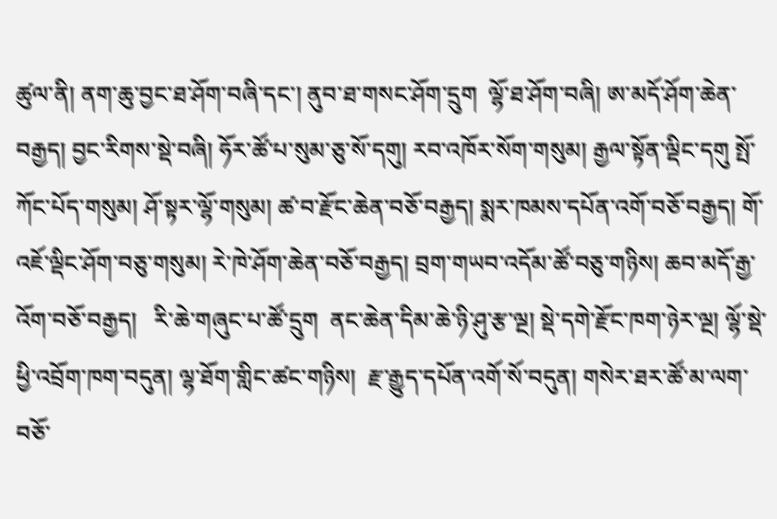ཚུལ་ནི། ནག་ཆུ་བྱང་ཐ་ཤོག་བཞི་དང་། ནུབ་ཐ་གསང་ཤོག་དྲུག  ལྷོ་ཐ་ཤོག་བཞི། ཨ་མདོ་ཤོག་ཆེན་བརྒྱད། བྱང་རིགས་སྡེ་བཞི། ཧོར་ཚོ་པ་སུམ་ཅུ་སོ་དགུ། རབ་འཁོར་སོག་གསུམ། རྒྱལ་སྟོན་ལྡིང་དགུ སྤོ་ཀོང་པོད་གསུམ། ཤོ་སྟར་ལྷོ་གསུམ། ཚ་བ་རྫོང་ཆེན་བཅོ་བརྒྱད། སྨར་ཁམས་དཔོན་འགོ་བཅོ་བརྒྱད། གོ་འཇོ་ལྡིང་ཤོག་བཅུ་གསུམ། རེ་ཁེ་ཤོག་ཆེན་བཅོ་བརྒྱད། བྲག་གཡབ་འདོམ་ཚོ་བཅུ་གཉིས། ཆབ་མདོ་རྒྱ་འོག་བཅོ་བརྒྱད།   རི་ཆེ་གཞུང་པ་ཚོ་དྲུག  ནང་ཆེན་དིམ་ཆེ་ཉི་ཤུ་རྩ་ལྔ། སྡེ་དགེ་རྫོང་ཁག་ཉེར་ལྔ། ལྷོ་སྡེ་ཕྱི་འབྲོག་ཁག་བདུན། ལྷ་ཐོག་གླིང་ཚང་གཉིས།  རྫ་རྒྱུད་དཔོན་འགོ་སོ་བདུན། གསེར་ཐར་ཚོ་མ་ལག་བཅོ་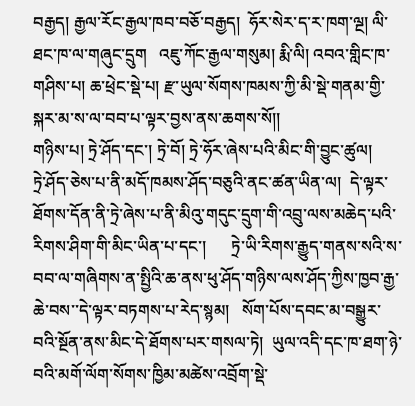བརྒྱད། རྒྱལ་རོང་རྒྱལ་ཁབ་བཅོ་བརྒྱད།  ཧོར་སེར་ད་ར་ཁག་ལྔ། ལི་ཐང་ཁ་ལ་གཞུང་དྲུག   འཇུ་ཀོང་རྒྱལ་གསུམ། རྨི་ལི། འབའ་གླིང་ཁ་གཤིས་པ། ཆ་ཕྲེང་སྡེ་པ། རྫ་ཡུལ་སོགས་ཁམས་ཀྱི་མི་སྡེ་གནམ་གྱི་སྐར་མ་ས་ལ་བབ་པ་ལྟར་བྱས་ནས་ཆགས་སོ།།
གཉིས་པ། ཏྲེ་ཤོད་དང་། ཏྲེ་བོ། ཏྲེ་ཧོར་ཞེས་པའི་མིང་གི་བྱུང་ཚུལ།
ཏྲེ་ཤོད་ཅེས་པ་ནི་མདོ་ཁམས་ཤོད་བཅུའི་ནང་ཚན་ཡིན་ལ།  དེ་ལྟར་ཐོགས་དོན་ནི་ཏྲེ་ཞེས་པ་ནི་མིའུ་གདུང་དྲུག་གི་འབྲུ་ལས་མཆེད་པའི་རིགས་ཤིག་གི་མིང་ཡིན་པ་དང་།      ཏྲེ་ཡི་རིགས་རྒྱུད་གནས་སའི་ས་བབ་ལ་གཞིགས་ན་སྤྱིའི་ཆ་ནས་ཕུ་ཤོད་གཉིས་ལས་ཤོད་ཀྱིས་ཁྱབ་རྒྱ་ཆེ་བས་་དེ་ལྟར་བཏགས་པ་རེད་སྙམ།   སོག་པོས་དབང་མ་བསྒྱུར་བའི་སྔོན་ནས་མིང་དེ་ཐོགས་པར་གསལ་ཏེ།  ཡུལ་འདི་དང་ཁ་ཐག་ཉེ་བའི་མགོ་ལོག་སོགས་ཁྱིམ་མཚེས་འབྲོག་སྡེ་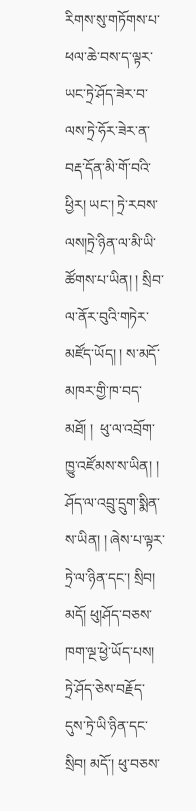རིགས་སུ་གཏོགས་པ་ཕལ་ཆེ་བས་ད་ལྟར་ཡང་ཏྲེ་ཤོད་ཟེར་བ་ལས་ཏྲེ་ཧོར་ཟེར་ན་བརྡ་དོན་མི་གོ་བའི་ཕྱིར། ཡང་། ཏྲེ་རབས་ལས།ཏྲེ་ཉིན་ལ་མི་ཡི་ཚོགས་པ་ཡིན། ། སྲིབ་ལ་ནོར་བུའི་གཏེར་མཛོད་ཡོད། ། ས་མདོ་མཁར་གྱི་ཁ་བད་མཐོ། །  ཕུ་ལ་འབྲོག་ཁྱུ་འཛོམས་ས་ཡིན། །  ཤོད་ལ་འབྲུ་དྲུག་སྨིན་ས་ཡིན། ། ཞེས་པ་ལྟར་ཏྲེ་ལ་ཉིན་དང་། སྲིབ། མདོ། ཕུ།ཤོད་བཅས་ཁག་ལྔ་ཕྱེ་ཡོད་པས། ཏྲེ་ཤོད་ཅེས་བརྗོད་དུས་ཏྲེ་ཡི་ཉིན་དང་སྲིབ། མདོ་། ཕུ་བཅས་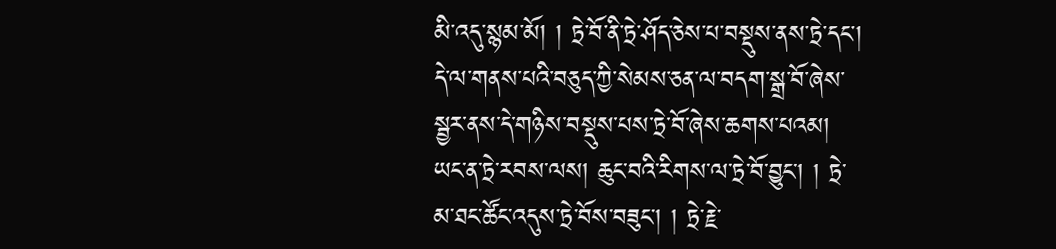མི་འདུ་སྙམ་མོ། ། ཏྲེ་བོ་ནི་ཏྲེ་ཤོད་ཅེས་པ་བསྡུས་ནས་ཏྲེ་དང་། དེ་ལ་གནས་པའི་བཅུད་ཀྱི་སེམས་ཅན་ལ་བདག་སྒྲ་བོ་ཞེས་སྦྱར་ནས་དེ་གཉིས་བསྡུས་པས་ཏྲེ་བོ་ཞེས་ཆགས་པའམ། ཡང་ན་ཏྲེ་རབས་ལས། ཆུང་བའི་རིགས་ལ་ཏྲེ་བོ་བྱུང་། ། ཏྲེ་མ་ཐང་ཚོང་འདུས་ཏྲེ་བོས་བཟུང་། ། ཏྲེ་རྗེ་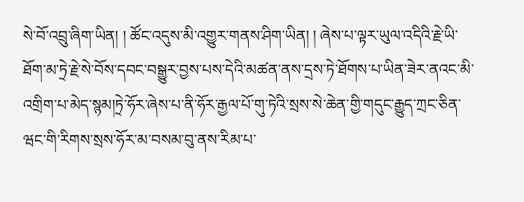སེ་བོ་འབྲུ་ཞིག་ཡིན། ། ཚོང་འདུས་མི་འགྱུར་གནས་ཤིག་ཡིན། ། ཞེས་པ་ལྟར་ཡུལ་འདིའི་རྗེ་ཡི་ཐོག་མ་ཏྲེ་རྗེ་སེ་བོས་དབང་བསྒྱུར་བྱས་པས་དེའི་མཚན་ནས་དྲས་ཏེ་ཐོགས་པ་ཡིན་ཟེར་ནའང་མི་འགྲིག་པ་མེད་སྙམ།ཏྲེ་ཧོར་ཞེས་པ་ནི་ཧོར་རྒྱལ་པོ་གུ་ཏེའི་སྲས་སེ་ཆེན་གྱི་གདུང་རྒྱུད་ཀྲང་ཅིན་ཝང་གི་རིགས་སྲས་ཧོར་མ་བསམ་བུ་ནས་རིམ་པ་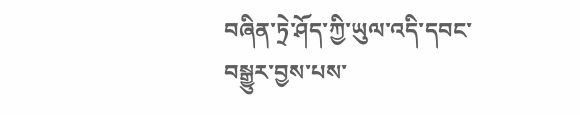བཞིན་ཏྲེ་ཤོད་ཀྱི་ཡུལ་འདི་དབང་བསྒྱུར་བྱས་པས་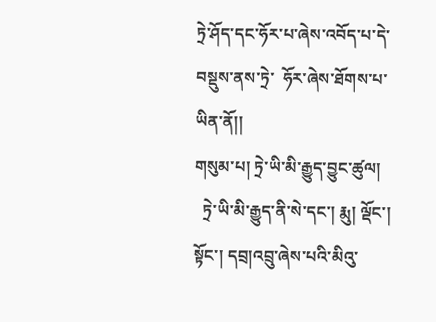ཏྲེ་ཤོད་དང་ཧོར་པ་ཞེས་འབོད་པ་དེ་བསྡུས་ནས་ཏྲེ་  ཧོར་ཞེས་ཐོགས་པ་ཡིན་ནོ།།
གསུམ་པ། ཏྲེ་ཡི་མི་རྒྱུད་བྱུང་ཚུལ།
  ཏྲེ་ཡི་མི་རྒྱུད་ནི་སེ་དང་། རྨུ། ལྡོང་། སྟོང་། དབྲ།འབྲུ་ཞེས་པའི་མིའུ་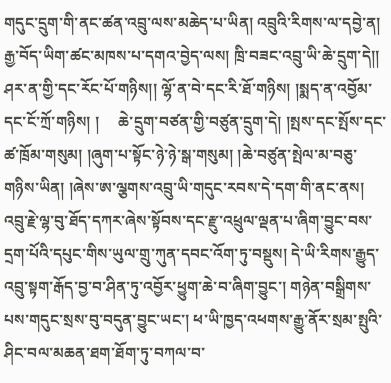གདུང་དྲུག་གི་ནང་ཚན་འབྲུ་ལས་མཆེད་པ་ཡིན། འབྲུའི་རིགས་ལ་དབྱེ་ན། རྒྱ་བོད་ཡིག་ཚང་མཁས་པ་དགའ་བྱེད་ལས། ཁྲི་བཟང་འབྲུ་ཡི་ཆེ་དྲུག་དེ།། ཤར་ན་གྱི་དང་རོང་པོ་གཉིས།། ལྷོ་ན་བེ་དང་རི་ཐོ་གཉིས། །སྨད་ན་འབྱོམ་དང་ངོ་ཀྲོ་གཉིས། །     ཆེ་དྲུག་བཙན་གྱི་བཙུན་དྲུག་དེ། །སྤས་དང་སྤོས་དང་ཚ་ཁྲོམ་གསུམ། །ཞུག་པ་སྟོང་ཉེ་ཉེ་སྒ་གསུམ། །ཆེ་བཙུན་སྤེལ་མ་བཅུ་གཉིས་ཡིན། །ཞེས་ཨ་ལྕགས་འབྲུ་ཡི་གདུང་རབས་དེ་དག་གི་ནང་ནས།     འབྲུ་རྗེ་ལྷ་བུ་ཐོད་དཀར་ཞེས་སྟོབས་དང་རྫུ་འཕྲུལ་ལྡན་པ་ཞིག་བྱུང་བས་དྲག་པོའི་དཔུང་གིས་ཡུལ་གྲུ་ཀུན་དབང་འོག་ཏུ་བསྡུས། དེ་ཡི་རིགས་རྒྱུད་འབྲུ་སྟག་རྒོད་བྱ་བ་ཤིན་ཏུ་འབྱོར་ཕྱུག་ཆེ་བ་ཞིག་བྱུང་། གཉེན་བསྒྲིགས་པས་གདུང་སྲས་བུ་བདུན་བྱུང་ཡང་། ཕ་ཡི་ཁྱད་འཕགས་རྒྱུ་ནོར་སྲམ་སྤུའི་ཤིང་བལ་མཆན་ཐག་ཐོག་ཏུ་བཀལ་བ་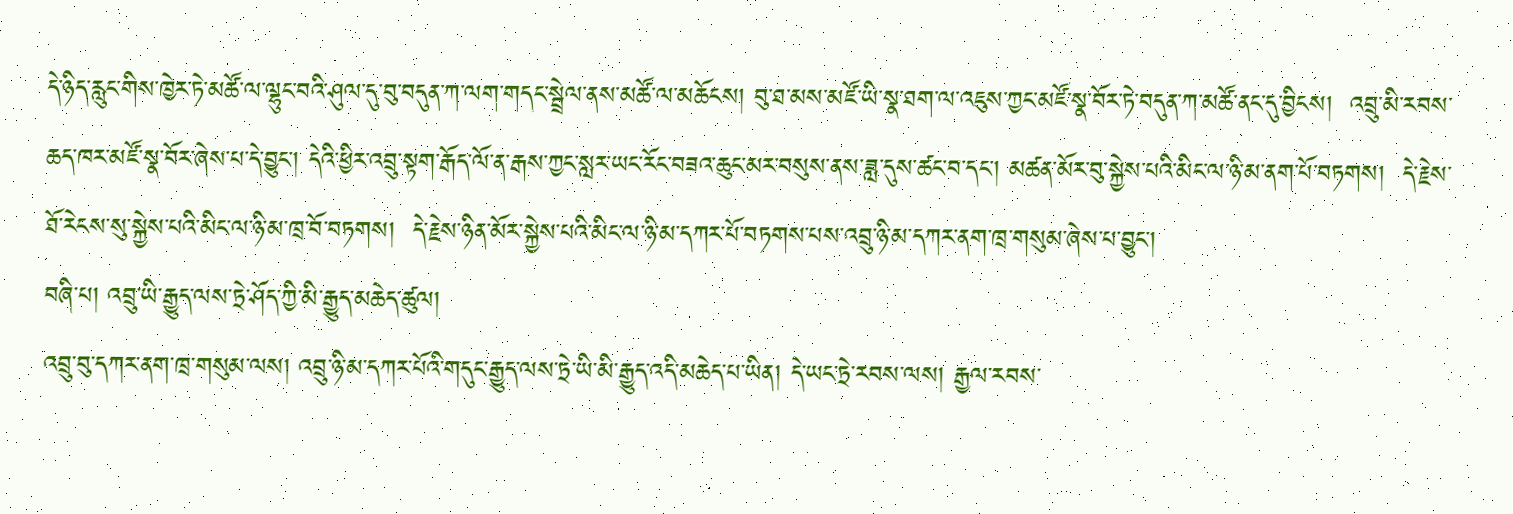དེ་ཉིད་རླུང་གིས་ཁྱེར་ཏེ་མཚོ་ལ་ལྷུང་བའི་ཤུལ་དུ་བུ་བདུན་ཀ་ལག་གདང་སྦྲེལ་ནས་མཚོ་ལ་མཆོངས། བུ་ཐ་མས་མཛོ་ཡི་སྣ་ཐག་ལ་འཇུས་ཀྱང་མཛོ་སྣ་བོར་ཏེ་བདུན་ཀ་མཚོ་ནང་དུ་བྱིངས།  འབྲུ་མི་རབས་ཆད་ཁར་མཛོ་སྣ་བོར་ཞེས་པ་དེ་བྱུང་། དེའི་ཕྱིར་འབྲུ་སྟག་རྒོད་ལོ་ན་རྒས་ཀྱང་སླར་ཡང་རོང་བཟའ་ཆུང་མར་བསུས་ནས་ཟླ་དུས་ཚང་བ་དང་། མཚན་མོར་བུ་སྐྱེས་པའི་མིང་ལ་ཉི་མ་ནག་པོ་བཏགས།  དེ་རྗེས་ཐོ་རེངས་སུ་སྐྱེས་པའི་མིང་ལ་ཉི་མ་ཁྲ་བོ་བཏགས།  དེ་རྗེས་ཉིན་མོར་སྐྱེས་པའི་མིང་ལ་ཉི་མ་དཀར་པོ་བཏགས་པས་འབྲུ་ཉི་མ་དཀར་ནག་ཁྲ་གསུམ་ཞེས་པ་བྱུང་།
བཞི་པ། འབྲུ་ཡི་རྒྱུད་ལས་ཏྲེ་ཤོད་ཀྱི་མི་རྒྱུད་མཆེད་ཚུལ།
འབྲུ་བུ་དཀར་ནག་ཁྲ་གསུམ་ལས། འབྲུ་ཉི་མ་དཀར་པོའི་གདུང་རྒྱུད་ལས་ཏྲེ་ཡི་མི་རྒྱུད་འདི་མཆེད་པ་ཡིན། དེ་ཡང་ཏྲེ་རབས་ལས། རྒྱལ་རབས་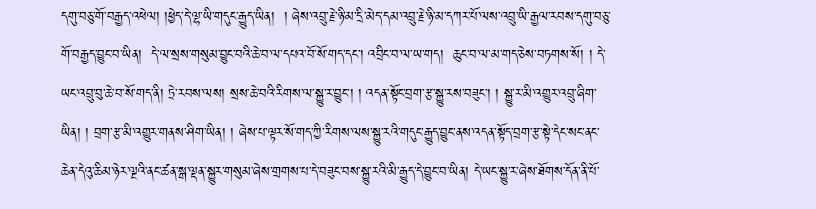དགུ་བཅུ་གོ་བརྒྱད་འཕེལ། །ཕྱེད་དེ་ལྷ་ཡི་གདུང་རྒྱུད་ཡིན།  ། ཞེས་འབྲུ་རྗེ་ཉི་མ་དྲི་མེད་དམ་འབྲུ་རྗེ་ཉི་མ་དཀར་པོ་ལས་འབྲུ་ཡི་རྒྱལ་རབས་དགུ་བཅུ་གོ་བརྒྱད་བྱུང་བ་ཡིན།  དེ་ལ་སྲས་གསུམ་བྱུང་བའི་ཆེ་བ་ལ་དཔའ་བོ་སོ་གད་དང་། འབྲིང་བ་ལ་ཡ་གད།  ཆུང་བ་ལ་མ་གད་ཅེས་བཏགས་སོ། ། དེ་ཡང་འབྲུ་བུ་ཆེ་བ་སོ་གད་ནི། ཏྲེ་རབས་ལས། སྲས་ཆེ་བའི་རིགས་ལ་སྐྱུ་ར་བྱུང་། ། འདན་སྟོང་བྲག་རྩ་སྐྱུ་རས་བཟུང་། ། སྐྱུ་ར་མི་འགྱུར་འབྲུ་ཞིག་ཡིན། ། བྲག་རྩ་མི་འགྱུར་གནས་ཤིག་ཡིན། ། ཞེས་པ་ལྟར་སོ་གད་ཀྱི་རིགས་ལས་སྐྱུ་རའི་གདུང་རྒྱུད་བྱུང་ནས་འདན་སྟོད་བྲག་རྩ་སྟེ་དེང་སང་ནང་ཆེན་དེའུ་ཆིམ་ཉེར་ལྔའི་ནང་ཚན་སྒ་ལྡན་སྐྱུར་གསུམ་ཞེས་གྲགས་པ་དེ་བཟུང་བས་སྐྱུ་རའི་མི་རྒྱུད་དེ་བྱུང་བ་ཡིན། དེ་ཡང་སྐྱུ་ར་ཞེས་ཐོགས་དོན་ནི་པོ་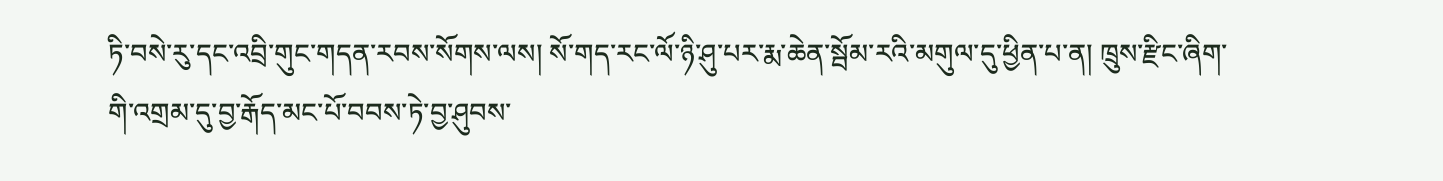ཏི་བསེ་རུ་དང་འབྲི་གུང་གདན་རབས་སོགས་ལས། སོ་གད་རང་ལོ་ཉི་ཤུ་པར་རྨ་ཆེན་སྦོམ་རའི་མགུལ་དུ་ཕྱིན་པ་ན། ཁྲུས་རྫིང་ཞིག་གི་འགྲམ་དུ་བྱ་རྒོད་མང་པོ་བབས་ཏེ་བྱ་ཤུབས་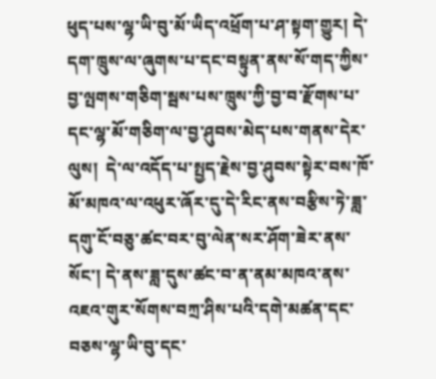ཕུད་པས་ལྷ་ཡི་བུ་མོ་ཡིད་འཕྲོག་པ་ཤ་སྟག་གྱུར། དེ་དག་ཁྲུས་ལ་ཞུགས་པ་དང་བསྟུན་ནས་སོ་གད་ཀྱིས་བྱ་ལྤགས་གཅིག་སྦས་པས་ཁྲུས་ཀྱི་བྱ་བ་རྫོགས་པ་དང་ལྷ་མོ་གཅིག་ལ་བྱ་ཤུབས་མེད་པས་གནས་དེར་ལུས།  དེ་ལ་འདོད་པ་སྤྱད་རྗེས་བྱ་ཤུབས་སྟེར་བས་ཁོ་མོ་མཁའ་ལ་འཕུར་ཞོར་དུ་དེ་རིང་ནས་བརྩིས་ཏེ་ཟླ་དགུ་ངོ་བཅུ་ཚང་བར་བུ་ལེན་སར་ཤོག་ཟེར་ནས་སོང་། དེ་ནས་ཟླ་དུས་ཚང་བ་ན་ནམ་མཁའ་ནས་འཇའ་གུར་སོགས་བཀྲ་ཤིས་པའི་དགེ་མཚན་དང་བཅས་ལྷ་ཡི་བུ་དང་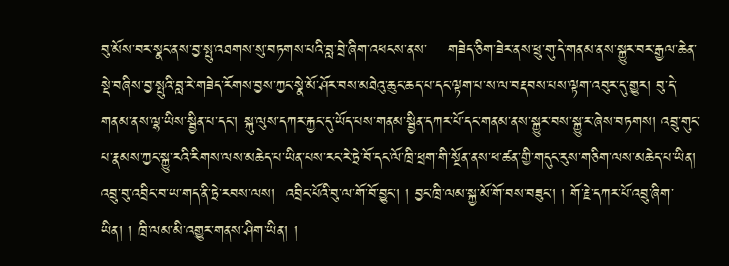བུ་མོས་བར་སྣང་ནས་བྱ་སྤུ་འཐགས་སུ་བཏགས་པའི་བླ་བྲེ་ཞིག་འཕངས་ནས་    གཟེད་ཅིག་ཟེར་ནས་ཕྲུ་གུ་དེ་གནམ་ནས་སྐྱུར་བར་རྒྱལ་ཆེན་སྡེ་བཞིས་བྱ་སྤུའི་བླ་རེ་གཟེད་རོགས་བྱས་ཀྱང་སྣེ་མོ་ཤོར་བས་མཐེའུ་ཆུང་ཆད་པ་དང་ལྟག་པ་ས་ལ་བརྡབས་པས་ལྟག་འབུར་དུ་གྱུར། བུ་དེ་གནམ་ནས་ལྷ་ཡིས་སྦྱིན་པ་དང་། སྐུ་ལུས་དཀར་རྐྱང་དུ་ཡོད་པས་གནམ་སྦྱིན་དཀར་པོ་དང་གནམ་ནས་སྐྱུར་བས་སྐྱུ་ར་ཞེས་བཏགས། འབྲུ་གུང་པ་རྣམས་ཀྱང་སྐྱུ་རའི་རིགས་ལས་མཆེད་པ་ཡིན་པས་རང་རེ་ཏྲེ་བོ་དང་ལོ་ཁྲི་ཕྲག་གི་སྔོན་ནས་ཕ་ཚན་གྱི་གདུང་རུས་གཅིག་ལས་མཆེད་པ་ཡིན། འབྲུ་བུ་འབྲིང་བ་ཡ་གད་ནི་ཏྲེ་རབས་ལས།  འབྲིང་པོའི་བུ་ལ་གོ་བོ་བྱུང་། ། བྱང་ཁྲི་ལམ་སྐྱ་མོ་གོ་བས་བཟུང་། ། གོ་རྗེ་དཀར་པོ་འབྲུ་ཞིག་ཡིན། ། ཁྲི་ལམ་མི་འགྱུར་གནས་ཤིག་ཡིན། །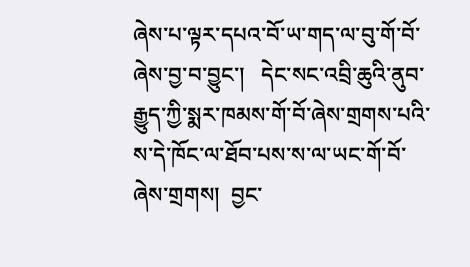ཞེས་པ་ལྟར་དཔའ་བོ་ཡ་གད་ལ་བུ་གོ་བོ་ཞེས་བྱ་བ་བྱུང་།   དེང་སང་འབྲི་ཆུའི་ནུབ་རྒྱུད་ཀྱི་སྨར་ཁམས་གོ་བོ་ཞེས་གྲགས་པའི་ས་དེ་ཁོང་ལ་ཐོབ་པས་ས་ལ་ཡང་གོ་བོ་ཞེས་གྲགས།  བྱང་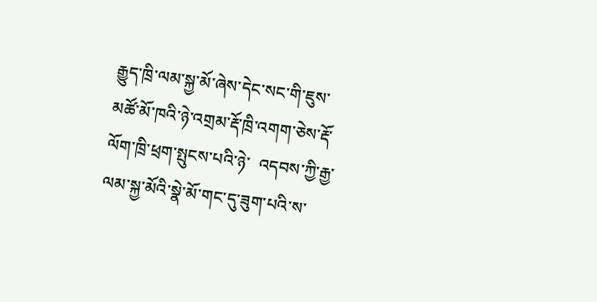རྒྱུད་ཁྲི་ལམ་སྐྱ་མོ་ཞེས་དེང་སང་གི་ཇུས་མཚོ་མོ་ཁའི་ཉེ་འགྲམ་རྡོ་ཁྲི་འགག་ཅེས་རྡོ་ལོག་ཁྲི་ཕྲག་སྤུངས་པའི་ཉེ་  འདབས་ཀྱི་རྒྱ་ལམ་སྐྱ་མོའི་སྣེ་མོ་གང་དུ་ཟུག་པའི་ས་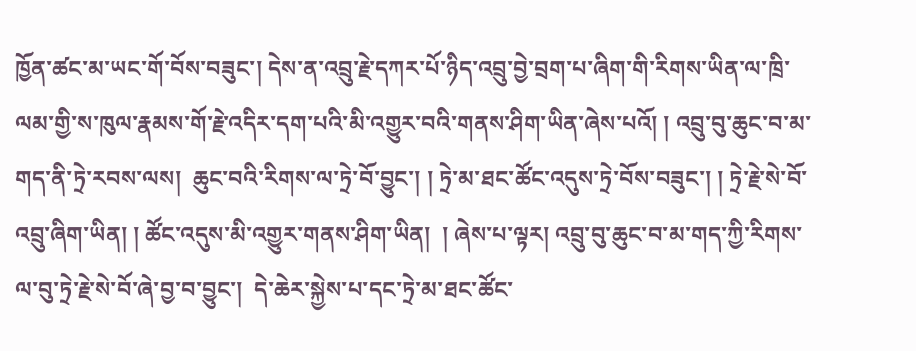ཁྱོན་ཚང་མ་ཡང་གོ་བོས་བཟུང་། དེས་ན་འབྲུ་རྗེ་དཀར་པོ་ཉིད་འབྲུ་བྱེ་བྲག་པ་ཞིག་གི་རིགས་ཡིན་ལ་ཁྲི་ལམ་གྱི་ས་ཁུལ་རྣམས་གོ་རྗེ་འདིར་དག་པའི་མི་འགྱུར་བའི་གནས་ཤིག་ཡིན་ཞེས་པའོ། ། འབྲུ་བུ་ཆུང་བ་མ་གད་ནི་ཏྲེ་རབས་ལས།  ཆུང་བའི་རིགས་ལ་ཏྲེ་བོ་བྱུང་། ། ཏྲེ་མ་ཐང་ཚོང་འདུས་ཏྲེ་བོས་བཟུང་། ། ཏྲེ་རྗེ་སེ་བོ་འབྲུ་ཞིག་ཡིན། ། ཚོང་འདུས་མི་འགྱུར་གནས་ཤིག་ཡིན།  ། ཞེས་པ་ལྟར། འབྲུ་བུ་ཆུང་བ་མ་གད་ཀྱི་རིགས་ལ་བུ་ཏྲེ་རྗེ་སེ་བོ་ཞེ་བྱ་བ་བྱུང་།  དེ་ཆེར་སྐྱེས་པ་དང་ཏྲེ་མ་ཐང་ཚོང་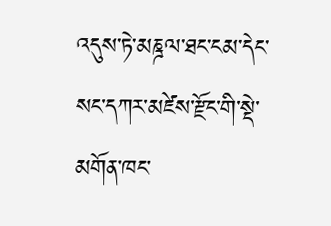འདུས་ཏེ་མཎྜལ་ཐང་ངམ་དེང་སང་དཀར་མཛེས་རྫོང་གི་སྡེ་མགོན་ཁང་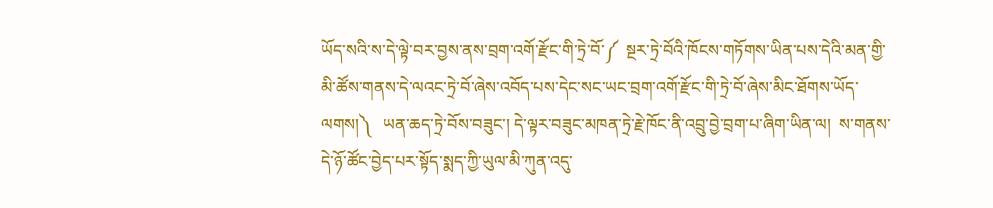ཡོད་སའི་ས་དེ་ལྟེ་བར་བྱས་ནས་བྲག་འགོ་རྫོང་གི་ཏྲེ་བོ་༼  སྔར་ཏྲེ་བོའི་ཁོངས་གཏོགས་ཡིན་པས་དེའི་མན་གྱི་མི་ཚོས་གནས་དེ་ལའང་ཏྲེ་བོ་ཞེས་འབོད་པས་དེང་སང་ཡང་བྲག་འགོ་རྫོང་གི་ཏྲེ་བོ་ཞེས་མིང་ཐོགས་ཡོད་ལགས།༽   ཡན་ཆད་ཏྲེ་བོས་བཟུང་། དེ་ལྟར་བཟུང་མཁན་ཏྲེ་རྗེ་ཁོང་ནི་འབྲུ་བྱེ་བྲག་པ་ཞིག་ཡིན་ལ།  ས་གནས་དེ་ཉོ་ཚོང་བྱེད་པར་སྟོད་སྨད་ཀྱི་ཡུལ་མི་ཀུན་འདུ་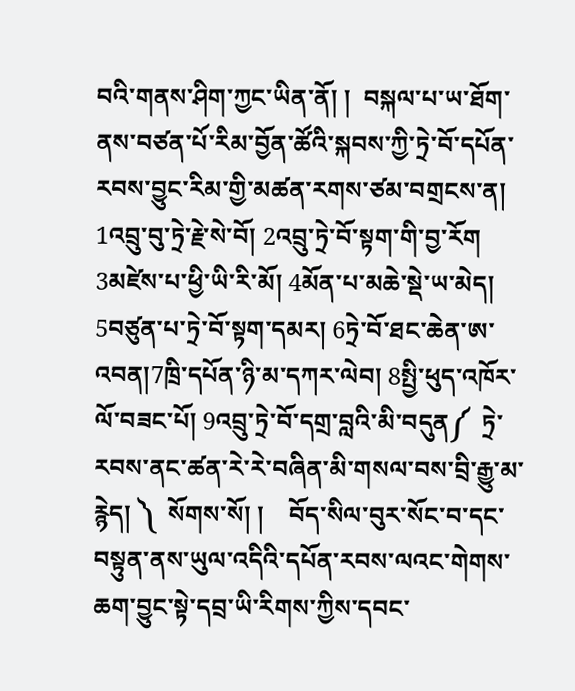བའི་གནས་ཤིག་ཀྱང་ཡིན་ནོ། །  བསྐལ་པ་ཡ་ཐོག་ནས་བཙན་པོ་རིམ་བྱོན་ཚོའི་སྐབས་ཀྱི་ཏྲེ་བོ་དཔོན་རབས་བྱུང་རིམ་གྱི་མཚན་རགས་ཙམ་བགྲངས་ན། 1འབྲུ་བུ་ཏྲེ་རྗེ་སེ་བོ། 2འབྲུ་ཏྲེ་བོ་སྟག་གི་བྱ་རོག 3མཛེས་པ་ཕྱི་ཡི་རི་མོ། 4མོན་པ་མཆེ་སྡེ་ཡ་མེད། 5བཙུན་པ་ཏྲེ་བོ་སྟག་དམར། 6ཏྲེ་བོ་ཐང་ཆེན་ཨ་འབན།7ཁྲི་དཔོན་ཉི་མ་དཀར་ལེབ། 8སྤྱི་ཕུད་འཁོར་ལོ་བཟང་པོ། 9འབྲུ་ཏྲེ་བོ་དགྲ་བླའི་མི་བདུན༼  ཏྲེ་རབས་ནང་ཚན་རེ་རེ་བཞིན་མི་གསལ་བས་བྲི་རྒྱུ་མ་རྙེད། ༽  སོགས་སོ། །    བོད་སིལ་བུར་སོང་བ་དང་བསྟུན་ནས་ཡུལ་འདིའི་དཔོན་རབས་ལའང་གེགས་ཆག་བྱུང་སྟེ་དབྲ་ཡི་རིགས་ཀྱིས་དབང་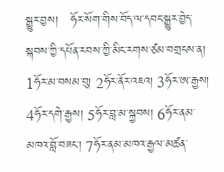སྒྱུར་བྱས།   ཧོར་སོག་གིས་བོད་ལ་དབང་སྒྱུར་བྱེད་སྐབས་ཀྱི་དཔོན་རབས་ཀྱི་མིང་རགས་ཙམ་བགྲངས་ན།  1ཧོར་མ་བསམ་བུ། 2ཧོར་ནོར་འཇའ། 3ཧོར་ཨ་རྒྱས། 4ཧོར་དགེ་རྒྱས། 5ཧོར་བླ་མ་སྐྱབས། 6ཧོར་ནམ་མཁའ་བློ་བཟང་། 7ཧོར་ནམ་མཁའ་རྒྱལ་མཚན་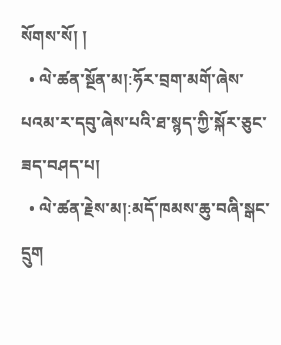སོགས་སོ། །
  • ལེ་ཚན་སྔོན་མ།:ཧོར་བྲག་མགོ་ཞེས་པའམ་ར་དབུ་ཞེས་པའི་ཐ་སྙད་ཀྱི་སྐོར་ཅུང་ཟད་བཤད་པ།
  • ལེ་ཚན་རྗེས་མ།:མདོ་ཁམས་ཆུ་བཞི་སྒང་དྲུག